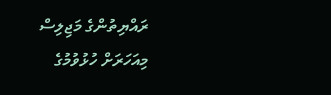ރައްޔިތުންގެ މަޖިލިސް މިއަހަރަށް ހުޅުވުމުގެ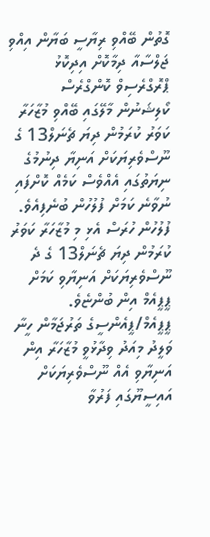ގޮތުން ބޭއްވި ރިޔާސީ ބަޔާން އިއްވި ޖަލްސާއާ ދިމާކޮށް އިދިކޮޅު ޕްރޮގްރެސިވް ކޮންގްރެސް ކޯލިޝަނުން މާލޭގައި ބޭއްވި މުޒާހަރާ ކަވަރު ކުރަމުން ދިޔަ ޗެނަލް13 ގެ ނޫސްވެރިޔަކަށް އަނިޔާ ދިނުމުގެ ނިޔަތުގައި އެއްވެސް ކަމެއް ކޮށްފައި ނުވާނެ ކަމަށް ފުލުހުން ބުނެފިއެވެ.
ފުލުހުން ހުރަސް އެޅި މި މުޒާހަރާ ކަވަރު ކުރަމުން ދިޔަ ޗެނަލް13 ގެ ދެ ނޫސްވެރިޔަކަށް އަނިޔާވި ކަމަށް ޕީޕީއެމް އިން ބުންޏެވެ.
ޕީޕީއެމް/ޕީއެންސީގެ ތަރުޖަމާން ހީނާ ވަލީދު މިއަދު ވިދާޅުވީ މުޒާހަރާ އިން އަނިޔާވި އެއް ނޫސްވެރިޔަކަށް އައިސީޔޫގައި ފަރުވާ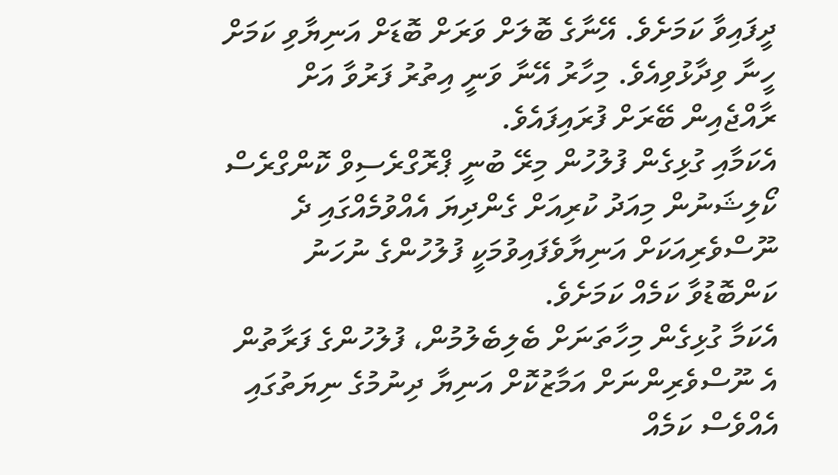ދީފައިވާ ކަމަށެވެ. އޭނާގެ ބޮލަށް ވަރަށް ބޮޑަށް އަނިޔާވި ކަމަށް ހީނާ ވިދާޅުވިއެވެ. މިހާރު އޭނާ ވަނީ އިތުރު ފަރުވާ އަށް ރާއްޖެއިން ބޭރަށް ފުރައިފައެވެ.
އެކަމާއި ގުޅިގެން ފުލުހުން މިރޭ ބުނީ ޕްރޮގްރެސިވް ކޮންގްރެސް ކޯލިޝަނުން މިއަދު ކުރިއަށް ގެންދިޔަ އެއްވުމެއްގައި ދެ ނޫސްވެރިއަކަށް އަނިޔާވެފައިވުމަކީ ފުލުހުންގެ ނުހަނު ކަންބޮޑުވާ ކަމެއް ކަމަށެވެ.
އެކަމާ ގުޅިގެން މިހާތަނަށް ބެލިބެލުމުން، ފުލުހުންގެ ފަރާތުން އެ ނޫސްވެރިންނަށް އަމާޒުކޮށް އަނިޔާ ދިނުމުގެ ނިޔަތުގައި އެއްވެސް ކަމެއް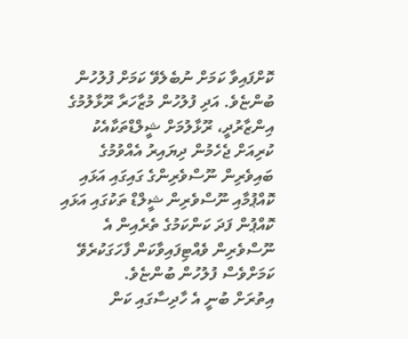ކޮށްފައިވާ ކަމަށް ނުބެލެވޭ ކަމަށް ފުލުހުން ބުންޏެވެ. އަދި ފުލުހުން މުޒާހަރާ ރޫޅާލުމުގެ އިންޒާރުދީ، ރޫޅާލުމަށް ޝީލްޑްތަކާއެކު ކުރިއަށް ޖެހެމުން ދިޔައިރު އެއްވުމުގެ ބައިވެރިން ނޫސްވެރިންގެ ގައިގައި އަޅައި ކޮއްޕުމާއި ނޫސްވެރިން ޝީލްޑް ތަކުގައި އަޅައި ކޮއްޕުން ފަދަ ކަންކަމުގެ ތެރެއިން އެ ނޫސްވެރިން ވެއްޓިފައިވާކަން ފާހަގަކުރެވޭ ކަމަށްވެސް ފުލުހުން ބުންޏެވެ.
އިތުރަށް ބުނީ އެ ހާދިސާގައި ކަން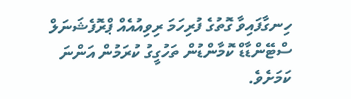ހިނގާފައިވާ ގޮތުގެ ފުރިހަމަ ރިވިއުއެއް ޕްރޮފެޝަނަލް ސްޓޭންޑާޑް ކޮމާންޑުން ތަހުގީގު ކުރަމުން އަންނަ ކަމަށެވެ.